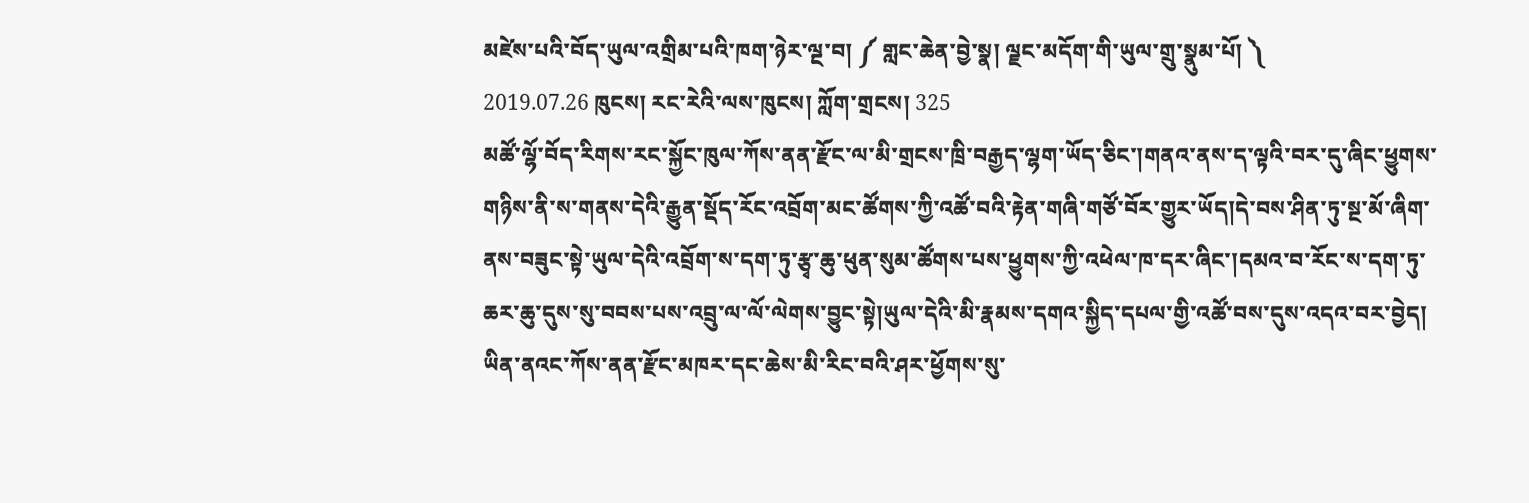མཛེས་པའི་བོད་ཡུལ་འགྲིམ་པའི་ཁག་ཉེར་ལྔ་བ། ༼ གླང་ཆེན་བྱེ་སྣ། ལྗང་མདོག་གི་ཡུལ་གྲུ་སྣུམ་པོ། ༽
2019.07.26 ཁུངས། རང་རེའི་ལས་ཁུངས། ཀློག་གྲངས། 325
མཚོ་ལྷོ་བོད་རིགས་རང་སྐྱོང་ཁུལ་ཀོས་ནན་རྫོང་ལ་མི་གྲངས་ཁྲི་བརྒྱད་ལྷག་ཡོད་ཅིང་།གནའ་ནས་ད་ལྟའི་བར་དུ་ཞིང་ཕྱུགས་གཉིས་ནི་ས་གནས་དེའི་རྒྱུན་སྡོད་རོང་འབྲོག་མང་ཚོགས་ཀྱི་འཚོ་བའི་རྟེན་གཞི་གཙོ་བོར་གྱུར་ཡོད།དེ་བས་ཤིན་ཏུ་སྔ་མོ་ཞིག་ནས་བཟུང་སྟེ་ཡུལ་དེའི་འབྲོག་ས་དག་ཏུ་རྩྭ་ཆུ་ཕུན་སུམ་ཚོགས་པས་ཕྱུགས་ཀྱི་འཕེལ་ཁ་དར་ཞིང་།དམའ་བ་རོང་ས་དག་ཏུ་ཆར་ཆུ་དུས་སུ་བབས་པས་འབྲུ་ལ་ལོ་ལེགས་བྱུང་སྟེ།ཡུལ་དེའི་མི་རྣམས་དགའ་སྐྱིད་དཔལ་གྱི་འཚོ་བས་དུས་འདའ་བར་བྱེད། ཡིན་ནའང་ཀོས་ནན་རྫོང་མཁར་དང་ཆེས་མི་རིང་བའི་ཤར་ཕྱོགས་སུ་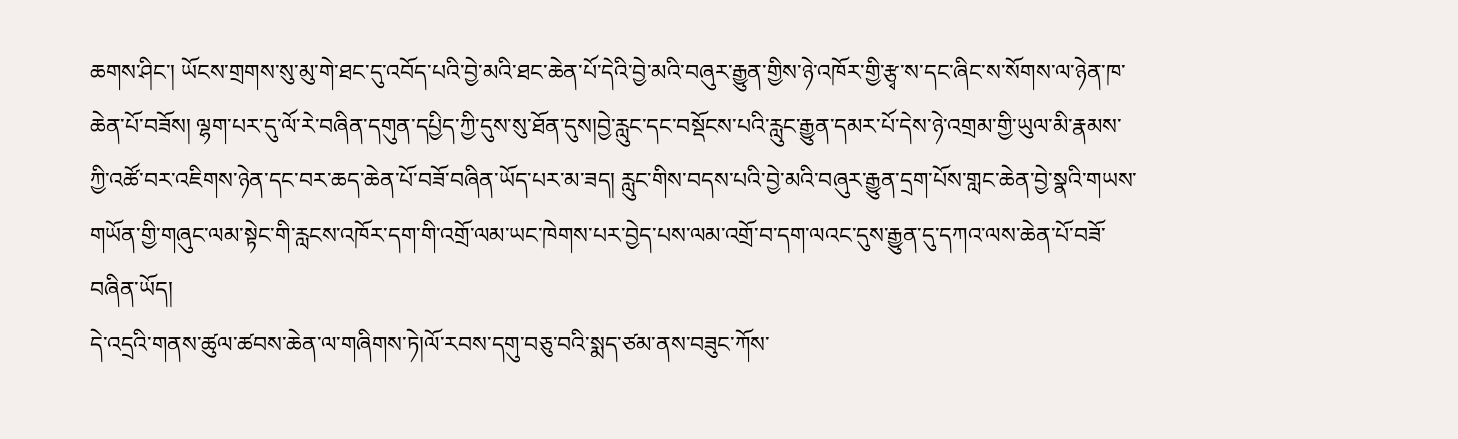ཆགས་ཤིང་། ཡོངས་གྲགས་སུ་མུ་གེ་ཐང་དུ་འབོད་པའི་བྱེ་མའི་ཐང་ཆེན་པོ་དེའི་བྱེ་མའི་བཞུར་རྒྱུན་གྱིས་ཉེ་འཁོར་གྱི་རྩྭ་ས་དང་ཞིང་ས་སོགས་ལ་ཉེན་ཁ་ཆེན་པོ་བཟོས། ལྷག་པར་དུ་ལོ་རེ་བཞིན་དགུན་དཔྱིད་ཀྱི་དུས་སུ་ཐོན་དུས།བྱེ་རླུང་དང་བསྡོངས་པའི་རླུང་རྒྱུན་དམར་པོ་དེས་ཉེ་འགྲམ་གྱི་ཡུལ་མི་རྣམས་ཀྱི་འཚོ་བར་འཇིགས་ཉེན་དང་བར་ཆད་ཆེན་པོ་བཟོ་བཞིན་ཡོད་པར་མ་ཟད། རླུང་གིས་བདས་པའི་བྱེ་མའི་བཞུར་རྒྱུན་དྲག་པོས་གླང་ཆེན་བྱེ་སྣའི་གཡས་གཡོན་གྱི་གཞུང་ལམ་སྟེང་གི་རླངས་འཁོར་དག་གི་འགྲོ་ལམ་ཡང་ཁེགས་པར་བྱེད་པས་ལམ་འགྲོ་བ་དག་ལའང་དུས་རྒྱུན་དུ་དཀའ་ལས་ཆེན་པོ་བཟོ་བཞིན་ཡོད།
དེ་འདྲའི་གནས་ཚུལ་ཚབས་ཆེན་ལ་གཞིགས་ཏེ།ལོ་རབས་དགུ་བཅུ་བའི་སྨད་ཙམ་ནས་བཟུང་ཀོས་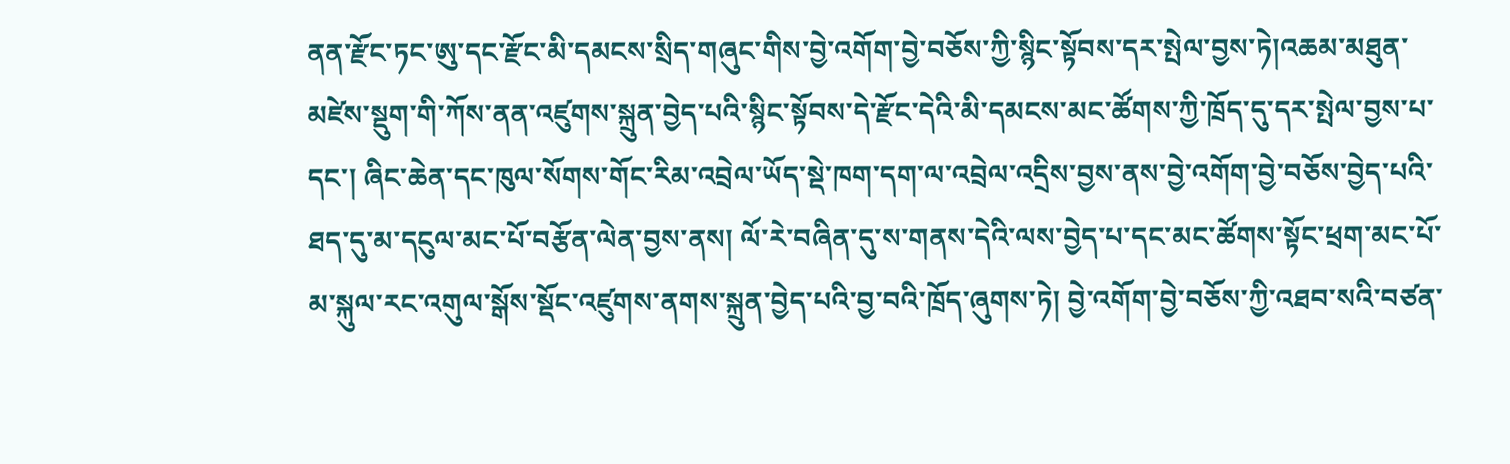ནན་རྫོང་ཏང་ཨུ་དང་རྫོང་མི་དམངས་སྲིད་གཞུང་གིས་བྱེ་འགོག་བྱེ་བཅོས་ཀྱི་སྙིང་སྟོབས་དར་སྤེལ་བྱས་ཏེ།འཆམ་མཐུན་མཛེས་སྡུག་གི་ཀོས་ནན་འཛུགས་སྐྲུན་བྱེད་པའི་སྙིང་སྟོབས་དེ་རྫོང་དེའི་མི་དམངས་མང་ཚོགས་ཀྱི་ཁྲོད་དུ་དར་སྤེལ་བྱས་པ་དང་། ཞིང་ཆེན་དང་ཁུལ་སོགས་གོང་རིམ་འབྲེལ་ཡོད་སྡེ་ཁག་དག་ལ་འབྲེལ་འདྲིས་བྱས་ནས་བྱེ་འགོག་བྱེ་བཅོས་བྱེད་པའི་ཐད་དུ་མ་དངུལ་མང་པོ་བརྩོན་ལེན་བྱས་ནས། ལོ་རེ་བཞིན་དུ་ས་གནས་དེའི་ལས་བྱེད་པ་དང་མང་ཚོགས་སྟོང་ཕྲག་མང་པོ་མ་སྐུལ་རང་འགུལ་སྒོས་སྡོང་འཛུགས་ནགས་སྐྲུན་བྱེད་པའི་བྱ་བའི་ཁྲོད་ཞུགས་ཏེ། བྱེ་འགོག་བྱེ་བཅོས་ཀྱི་འཐབ་སའི་བཙན་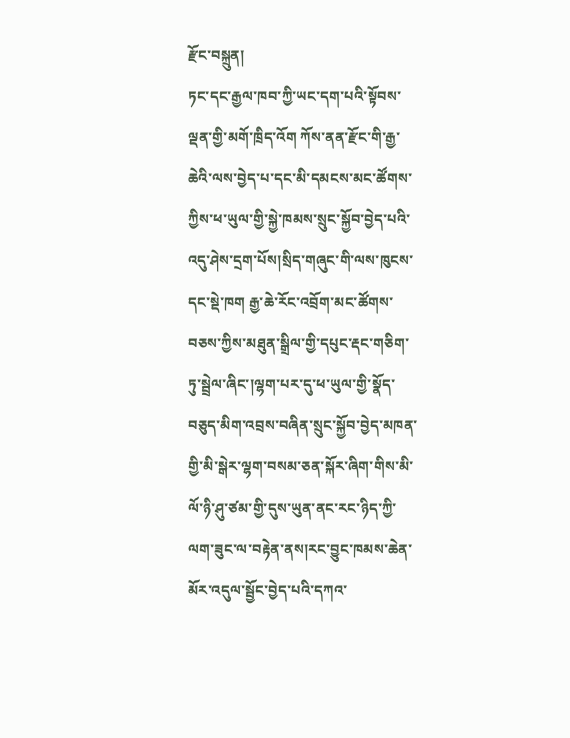རྫོང་བསྐྲུན།
ཏང་དང་རྒྱལ་ཁབ་ཀྱི་ཡང་དག་པའི་སྟོབས་ལྡན་གྱི་མགོ་ཁྲིད་འོག ཀོས་ནན་རྫོང་གི་རྒྱ་ཆེའི་ལས་བྱེད་པ་དང་མི་དམངས་མང་ཚོགས་ཀྱིས་ཕ་ཡུལ་གྱི་སྐྱེ་ཁམས་སྲུང་སྐྱོབ་བྱེད་པའི་འདུ་ཤེས་དྲག་པོས།སྲིད་གཞུང་གི་ལས་ཁུངས་དང་སྡེ་ཁག རྒྱ་ཆེ་རོང་འབྲོག་མང་ཚོགས་བཅས་ཀྱིས་མཐུན་སྒྲིལ་གྱི་དཔུང་རྡང་གཅིག་ཏུ་སྦྲེལ་ཞིང་།ལྷག་པར་དུ་ཕ་ཡུལ་གྱི་སྣོད་བཅུད་མིག་འབྲས་བཞིན་སྲུང་སྐྱོབ་བྱེད་མཁན་གྱི་མི་སྒེར་ལྷག་བསམ་ཅན་སྐོར་ཞིག་གིས་མི་ལོ་ཉི་ཤུ་ཙམ་གྱི་དུས་ཡུན་ནང་རང་ཉིད་ཀྱི་ལག་ཟུང་ལ་བརྟེན་ནས།རང་བྱུང་ཁམས་ཆེན་མོར་འདུལ་སྦྱོང་བྱེད་པའི་དཀའ་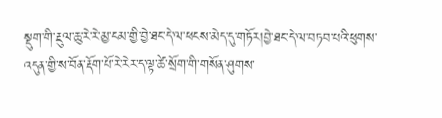སྡུག་གི་རྔུལ་ཆུ་རེ་རེ་མྱ་ངམ་གྱི་བྱེ་ཐང་དེ་ལ་ཕངས་མེད་དུ་གཏོར།བྱེ་ཐང་དེ་ལ་བཏབ་པའི་ཕུགས་འདུན་གྱི་ས་བོན་རྡོག་པོ་རེ་རེར་ད་ལྟ་ཚེ་སྲོག་གི་གསོན་ཤུགས་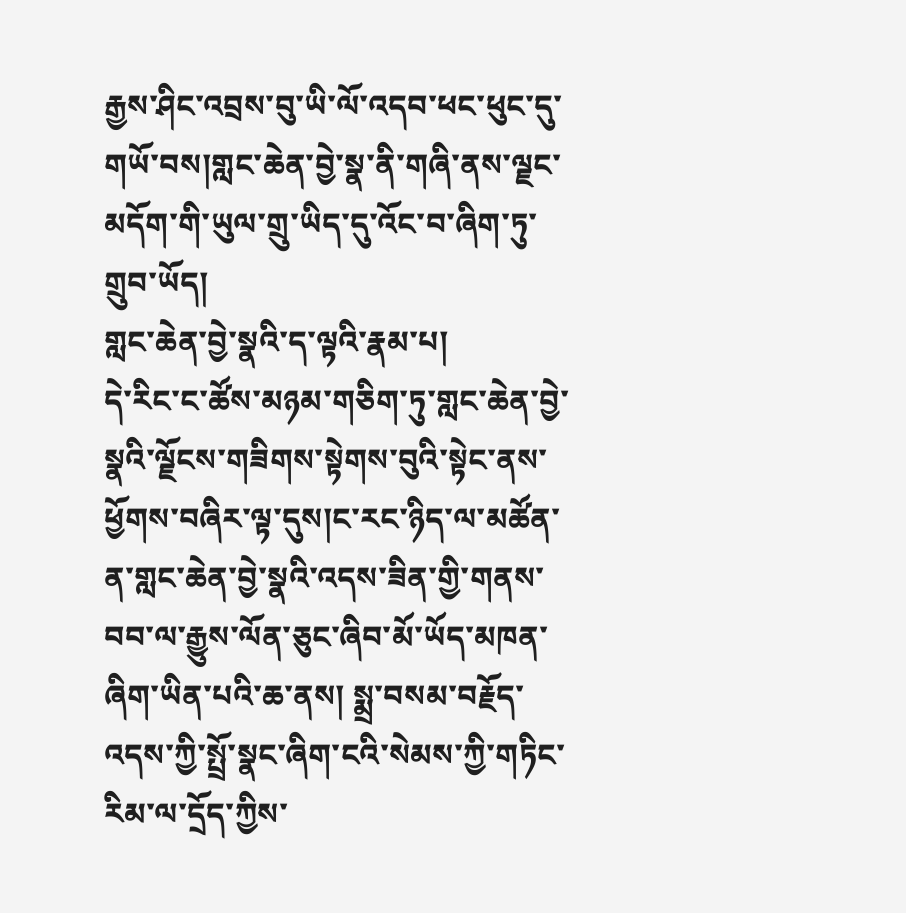རྒྱས་ཤིང་འབྲས་བུ་ཡི་ལོ་འདབ་ཕང་ཕུང་དུ་གཡོ་བས།གླང་ཆེན་བྱེ་སྣ་ནི་གཞི་ནས་ལྗང་མདོག་གི་ཡུལ་གྲུ་ཡིད་དུ་འོང་བ་ཞིག་ཏུ་གྲུབ་ཡོད།
གླང་ཆེན་བྱེ་སྣའི་ད་ལྟའི་རྣམ་པ།
དེ་རིང་ང་ཚོས་མཉམ་གཅིག་ཏུ་གླང་ཆེན་བྱེ་སྣའི་ལྗོངས་གཟིགས་སྟེགས་བུའི་སྟེང་ནས་ཕྱོགས་བཞིར་ལྟ་དུས།ང་རང་ཉིད་ལ་མཚོན་ན་གླང་ཆེན་བྱེ་སྣའི་འདས་ཟིན་གྱི་གནས་བབ་ལ་རྒྱུས་ལོན་ཅུང་ཞིབ་མོ་ཡོད་མཁན་ཞིག་ཡིན་པའི་ཆ་ནས། སྨྲ་བསམ་བརྗོད་འདས་ཀྱི་སྤྲོ་སྣང་ཞིག་ངའི་སེམས་ཀྱི་གཏིང་རིམ་ལ་དྲོད་ཀྱིས་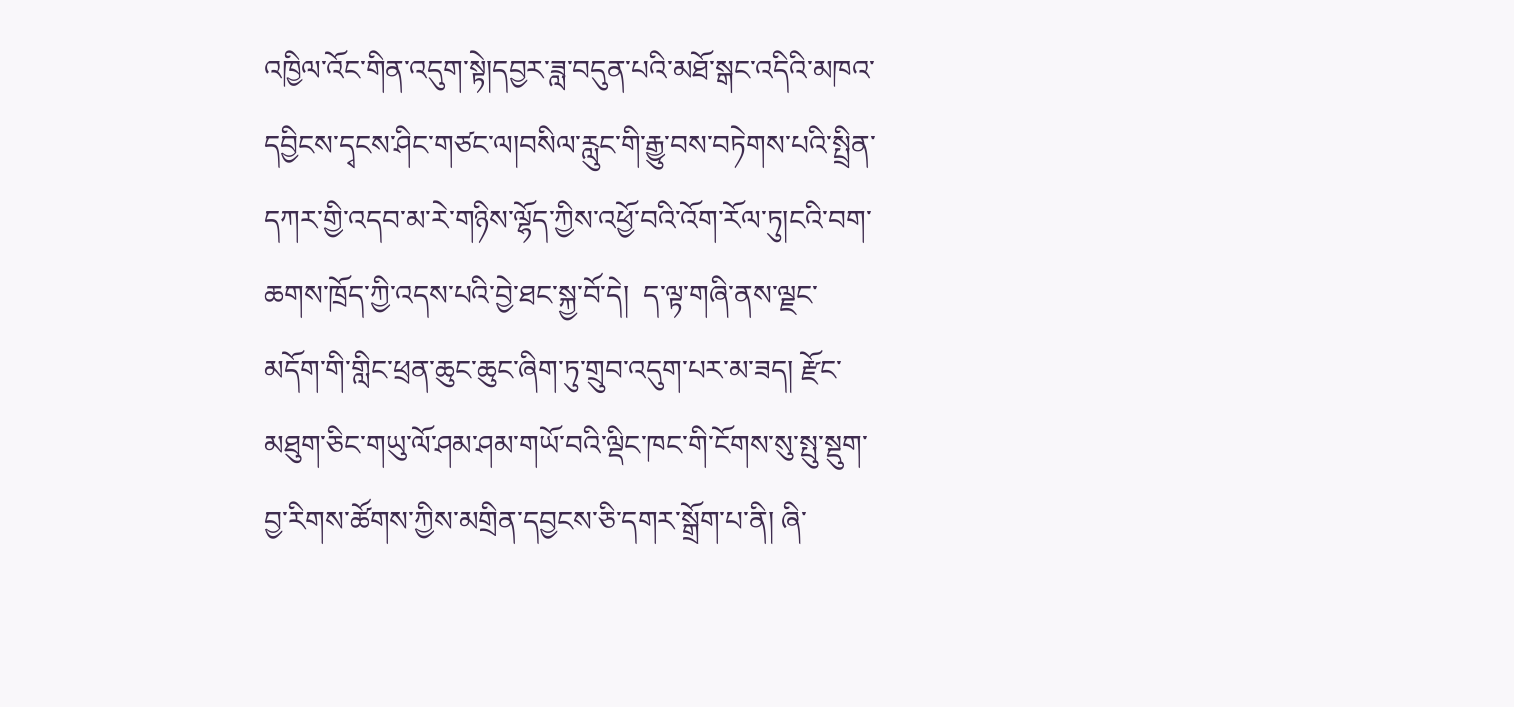འཁྱིལ་འོང་གིན་འདུག་སྟེ།དབྱར་ཟླ་བདུན་པའི་མཐོ་སྒང་འདིའི་མཁའ་དབྱིངས་དྭངས་ཤིང་གཙང་ལ།བསིལ་རླུང་གི་རྒྱུ་བས་བཏེགས་པའི་སྤྲིན་དཀར་གྱི་འདབ་མ་རེ་གཉིས་ལྷོད་ཀྱིས་འཕྱོ་བའི་འོག་རོལ་ཏུ།ངའི་བག་ཆགས་ཁྲོད་ཀྱི་འདས་པའི་བྱེ་ཐང་སྐྱ་བོ་དེ།  ད་ལྟ་གཞི་ནས་ལྗང་མདོག་གི་གླིང་ཕྲན་ཆུང་ཆུང་ཞིག་ཏུ་གྲུབ་འདུག་པར་མ་ཟད། རྫོང་མཐུག་ཅིང་གཡུ་ལོ་ཤམ་ཤམ་གཡོ་བའི་ལྡིང་ཁང་གི་ངོགས་སུ་སྤུ་སྡུག་བྱ་རིགས་ཚོགས་ཀྱིས་མགྲིན་དབྱངས་ཅི་དགར་སྒྲོག་པ་ནི། ཞི་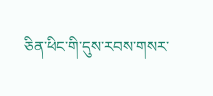ཅིན་ཕིང་གི་དུས་རབས་གསར་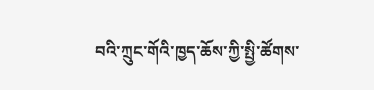བའི་ཀྲུང་གོའི་ཁྱད་ཆོས་ཀྱི་སྤྱི་ཚོགས་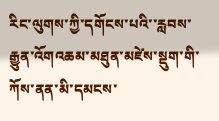རིང་ལུགས་ཀྱི་དགོངས་པའི་་རླབས་རྒྱུན་འོགའཆམ་མཐུན་མཛེས་སྡུག་གི་ཀོས་ནན་མི་དམངས་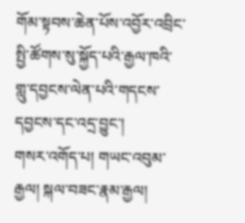གོམ་སྟབས་ཆེན་པོས་འབྱོར་འབྲིང་སྤྱི་ཚོགས་སུ་སྐྱོད་པའི་རྒྱལ་ཁའི་གླུ་དབྱངས་ལེན་པའི་གདངས་དབྱངས་དང་འདྲ་བྱུང་།
གསར་འགོད་པ། གཡང་འབུམ་རྒྱལ། སྐལ་བཟང་རྣམ་རྒྱལ།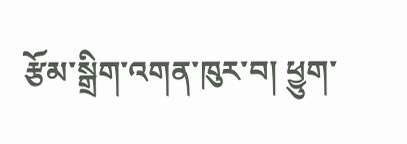རྩོམ་སྒྲིག་འགན་ཁུར་བ། ཕྱུག་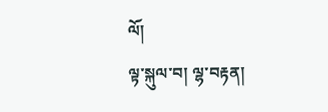ལོ།
ལྟ་སྐུལ་བ། ལྷ་བརྟན།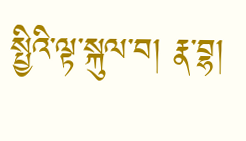སྤྱིའི་ལྟ་སྐུལ་བ། རྣ་བྷ།